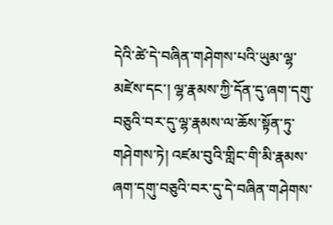དེའི་ཚེ་དེ་བཞིན་གཤེགས་པའི་ཡུམ་ལྷ་མཛེས་དང་། ལྷ་རྣམས་ཀྱི་དོན་དུ་ཞག་དགུ་བཅུའི་བར་དུ་ལྷ་རྣམས་ལ་ཆོས་སྟོན་ཏུ་གཤེགས་ཏེ། འཛམ་བུའི་གླིང་གི་མི་རྣམས་ཞག་དགུ་བཅུའི་བར་དུ་དེ་བཞིན་གཤེགས་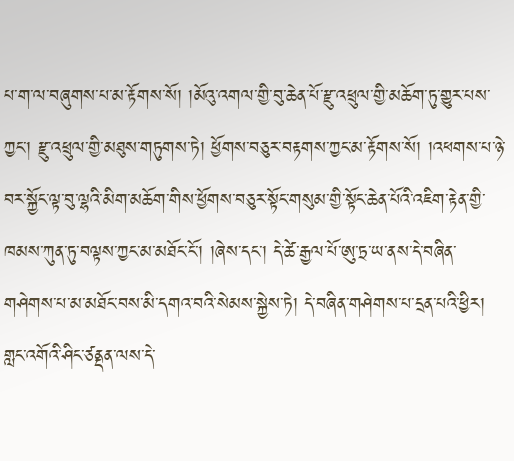པ་ག་ལ་བཞུགས་པ་མ་རྟོགས་སོ། །མོའུ་འགལ་གྱི་བུ་ཆེན་པོ་རྫུ་འཕྲུལ་གྱི་མཆོག་ཏུ་གྱུར་པས་ཀྱང་། རྫུ་འཕྲུལ་གྱི་མཐུས་གཏུགས་ཏེ། ཕྱོགས་བཅུར་བརྟགས་ཀྱང་མ་རྟོགས་སོ། །འཕགས་པ་ཉེ་བར་སྐྱོང་ལྟ་བུ་ལྷའི་མིག་མཆོག་གིས་ཕྱོགས་བཅུར་སྟོང་གསུམ་གྱི་སྟོང་ཆེན་པོའི་འཇིག་རྟེན་གྱི་ཁམས་ཀུན་ཏུ་བལྟས་ཀྱང་མ་མཐོང་ངོ་། །ཞེས་དང་། དེ་ཚེ་རྒྱལ་པོ་ཨུ་ཏྲ་ཡ་ནས་དེ་བཞིན་གཤེགས་པ་མ་མཐོང་བས་མི་དགའ་བའི་སེམས་སྐྱེས་ཏེ། དེ་བཞིན་གཤེགས་པ་དྲན་པའི་ཕྱིར། གླང་འགོའི་ཤིང་ཙནྡན་ལས་དེ་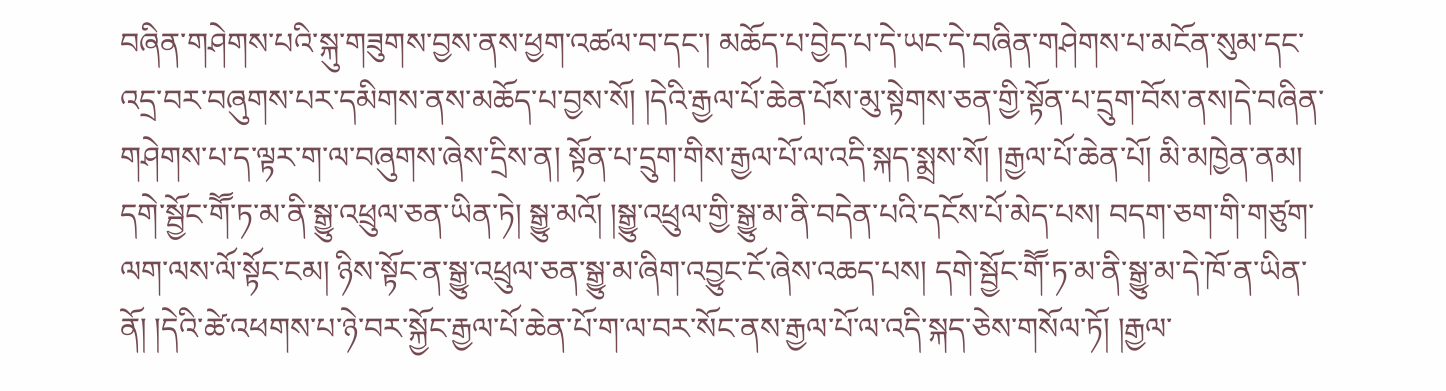བཞིན་གཤེགས་པའི་སྐུ་གཟུགས་བྱས་ནས་ཕྱག་འཚལ་བ་དང་། མཆོད་པ་བྱེད་པ་དེ་ཡང་དེ་བཞིན་གཤེགས་པ་མངོན་སུམ་དང་འདྲ་བར་བཞུགས་པར་དམིགས་ནས་མཆོད་པ་བྱས་སོ། །དེའི་རྒྱལ་པོ་ཆེན་པོས་མུ་སྟེགས་ཅན་གྱི་སྟོན་པ་དྲུག་བོས་ནས།དེ་བཞིན་གཤེགས་པ་ད་ལྟར་ག་ལ་བཞུགས་ཞེས་དྲིས་ན། སྟོན་པ་དྲུག་གིས་རྒྱལ་པོ་ལ་འདི་སྐད་སྨྲས་སོ། །རྒྱལ་པོ་ཆེན་པོ། མི་མཁྱེན་ནམ། དགེ་སྦྱོང་གཽ་ཏ་མ་ནི་སྒྱུ་འཕྲུལ་ཅན་ཡིན་ཏེ། སྒྱུ་མའོ། །སྒྱུ་འཕྲུལ་གྱི་སྒྱུ་མ་ནི་བདེན་པའི་དངོས་པོ་མེད་པས། བདག་ཅག་གི་གཙུག་ལག་ལས་ལོ་སྟོང་ངམ། ཉིས་སྟོང་ན་སྒྱུ་འཕྲུལ་ཅན་སྒྱུ་མ་ཞིག་འབྱུང་ངོ་ཞེས་འཆད་པས། དགེ་སྦྱོང་གཽ་ཏ་མ་ནི་སྒྱུ་མ་དེ་ཁོ་ན་ཡིན་ནོ། །དེའི་ཚེ་འཕགས་པ་ཉེ་བར་སྐྱོང་རྒྱལ་པོ་ཆེན་པོ་ག་ལ་བར་སོང་ནས་རྒྱལ་པོ་ལ་འདི་སྐད་ཅེས་གསོལ་ཏོ། །རྒྱལ་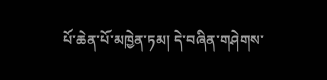པོ་ཆེན་པོ་མཁྱེན་ཏམ། དེ་བཞིན་གཤེགས་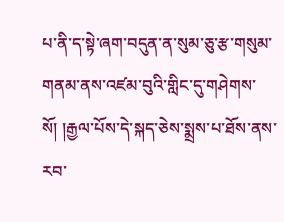པ་ནི་ད་སྟེ་ཞག་བདུན་ན་སུམ་ཅུ་རྩ་གསུམ་གནམ་ནས་འཛམ་བུའི་གླིང་དུ་གཤེགས་སོ། །རྒྱལ་པོས་དེ་སྐད་ཅེས་སྨྲས་པ་ཐོས་ནས་རབ་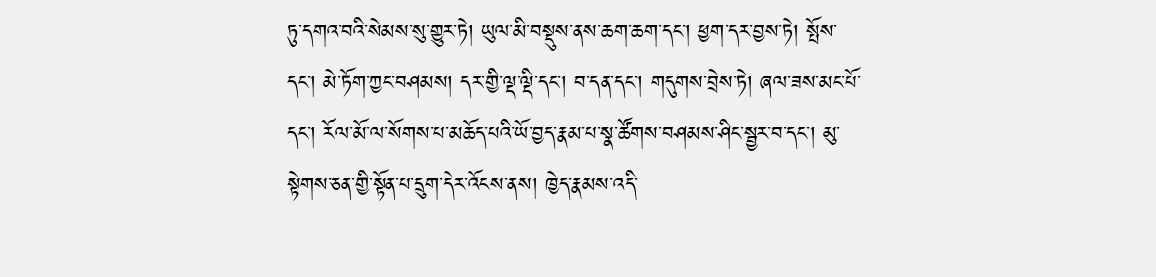ཏུ་དགའ་བའི་སེམས་སུ་གྱུར་ཏེ། ཡུལ་མི་བསྡུས་ནས་ཆག་ཆག་དང་། ཕྱག་དར་བྱས་ཏེ། སྤོས་དང་། མེ་ཏོག་ཀྱང་བཤམས། དར་གྱི་ལྡ་ལྡི་དང་། བ་དན་དང་། གདུགས་བྲེས་ཏེ། ཞལ་ཟས་མང་པོ་དང་། རོལ་མོ་ལ་སོགས་པ་མཆོད་པའི་ཡོ་བྱད་རྣམ་པ་སྣ་ཚོགས་བཤམས་ཤིང་སྦྱར་བ་དང་། མུ་སྟེགས་ཅན་གྱི་སྟོན་པ་དྲུག་དེར་འོངས་ནས། ཁྱེད་རྣམས་འདི་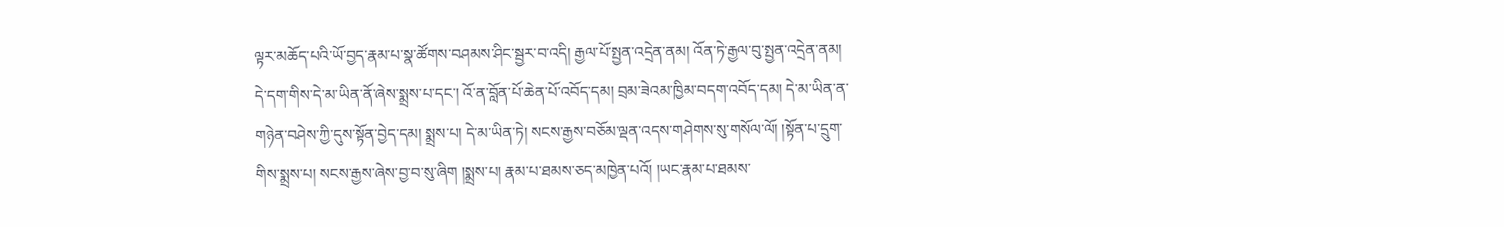ལྟར་མཆོད་པའི་ཡོ་བྱད་རྣམ་པ་སྣ་ཚོགས་བཤམས་ཤིང་སྦྱར་བ་འདི། རྒྱལ་པོ་སྤྱན་འདྲེན་ནམ། འོན་ཏེ་རྒྱལ་བུ་སྤྱན་འདྲེན་ནམ། དེ་དག་གིས་དེ་མ་ཡིན་ནོ་ཞེས་སྨྲས་པ་དང་། འོ་ན་བློན་པོ་ཆེན་པོ་འབོད་དམ། བྲམ་ཟེའམ་ཁྱིམ་བདག་འབོད་དམ། དེ་མ་ཡིན་ན་གཉེན་བཤེས་ཀྱི་དུས་སྟོན་བྱེད་དམ། སྨྲས་པ། དེ་མ་ཡིན་ཏེ། སངས་རྒྱས་བཅོམ་ལྡན་འདས་གཤེགས་སུ་གསོལ་ལོ། །སྟོན་པ་དྲུག་གིས་སྨྲས་པ། སངས་རྒྱས་ཞེས་བྱ་བ་སུ་ཞིག །སྨྲས་པ། རྣམ་པ་ཐམས་ཅད་མཁྱེན་པའོ། །ཡང་རྣམ་པ་ཐམས་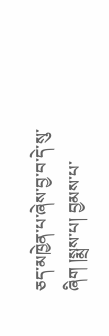ཅད་མཁྱེན་པ་ཞེས་བྱ་བ་དེ་སུ་ཞིག །སྨྲས་པ། བྱམས་པ་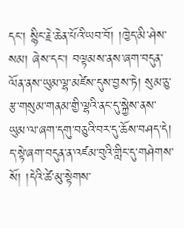དང་། སྙིང་རྗེ་ཆེན་པོའི་ཡབ་བོ། །ཁྱེད་མི་ཤེས་སམ། ཞེས་དང་། བལྟམས་ནས་ཞག་བདུན་ལོན་ནས་ཡུམ་ལྷ་མཛེས་དུས་བྱས་ཏེ། སུམ་ཅུ་རྩ་གསུམ་གནམ་གྱི་ལྷའི་ནང་དུ་སྐྱེས་ནས་ཡུམ་ལ་ཞག་དགུ་བཅུའི་བར་དུ་ཆོས་བཤད་དེ། ད་སྟེ་ཞག་བདུན་ན་འཛམ་བུའི་གླིང་དུ་གཤེགས་སོ། །དེའི་ཚེ་མུ་སྟེགས་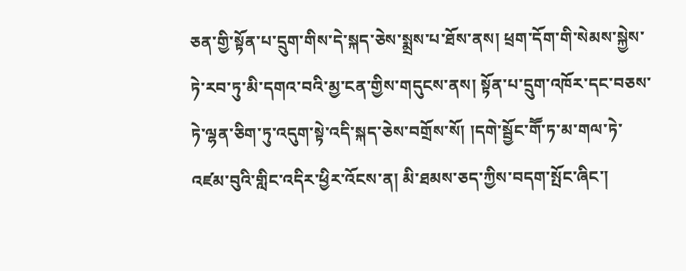ཅན་གྱི་སྟོན་པ་དྲུག་གིས་དེ་སྐད་ཅེས་སྨྲས་པ་ཐོས་ནས། ཕྲག་དོག་གི་སེམས་སྐྱེས་ཏེ་རབ་ཏུ་མི་དགའ་བའི་མྱ་ངན་གྱིས་གདུངས་ནས། སྟོན་པ་དྲུག་འཁོར་དང་བཅས་ཏེ་ལྷན་ཅིག་ཏུ་འདུག་སྟེ་འདི་སྐད་ཅེས་བགྲོས་སོ། །དགེ་སྦྱོང་གཽ་ཏ་མ་གལ་ཏེ་འཛམ་བུའི་གླིང་འདིར་ཕྱིར་འོངས་ན། མི་ཐམས་ཅད་ཀྱིས་བདག་སྤོང་ཞིང་།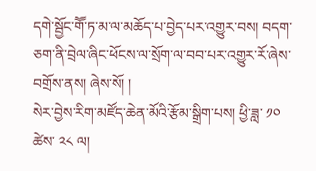དགེ་སྦྱོང་གཽ་ཏ་མ་ལ་མཆོད་པ་བྱེད་པར་འགྱུར་བས། བདག་ཅག་ནི་བྲེལ་ཞིང་ཕོངས་ལ་སྲོག་ལ་བབ་པར་འགྱུར་རོ་ཞེས་བགྲོས་ནས། ཞེས་སོ། །
སེར་བྱེས་རིག་མཛོད་ཆེན་མོའི་རྩོམ་སྒྲིག་པས། ཕྱི་ཟླ་ ༡༠ ཚེས་ ༢༨ ལ།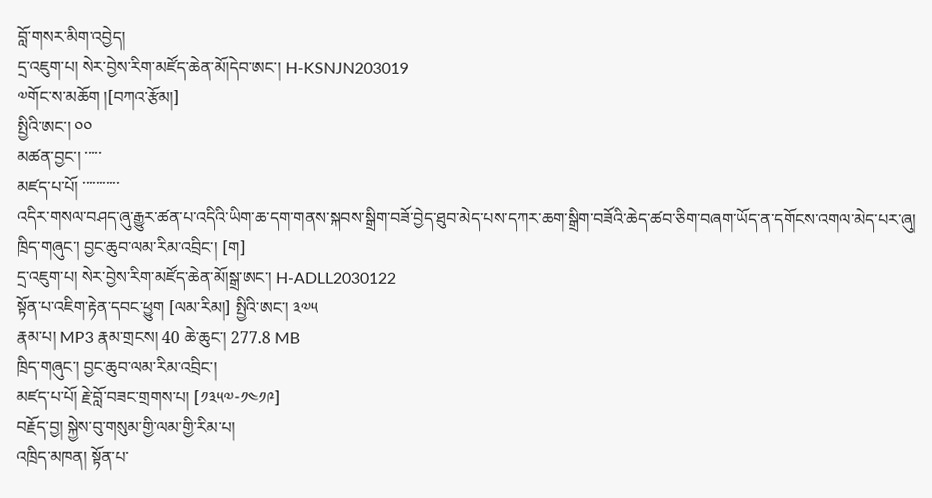བློ་གསར་མིག་འབྱེད།
དྲ་འཇུག་པ། སེར་བྱེས་རིག་མཛོད་ཆེན་མོ།དེབ་ཨང་། H-KSNJN203019
༧གོང་ས་མཆོག །[བཀའ་རྩོམ།]
སྤྱིའི་ཨང་། ༠༠
མཚན་བྱང་། ་་་་་
མཛད་པ་པོ། ་་་་་་་་་་་
འདིར་གསལ་བཤད་ཞུ་རྒྱུར་ཚན་པ་འདིའི་ཡིག་ཆ་དག་གནས་སྐབས་སྒྲིག་བཟོ་བྱེད་ཐུབ་མེད་པས་དཀར་ཆག་སྒྲིག་བཟོའི་ཆེད་ཚབ་ཅིག་བཞག་ཡོད་ན་དགོངས་འགལ་མེད་པར་ཞུ།
ཁྲིད་གཞུང་། བྱང་ཆུབ་ལམ་རིམ་འབྲིང་། [ག]
དྲ་འཇུག་པ། སེར་བྱེས་རིག་མཛོད་ཆེན་མོ།སྒྲ་ཨང་། H-ADLL2030122
སྟོན་པ་འཇིག་རྟེན་དབང་ཕྱུག [ལམ་རིམ།] སྤྱིའི་ཨང་། ༣༧༥
རྣམ་པ། MP3 རྣམ་གྲངས། 40 ཆེ་ཆུང་། 277.8 MB
ཁྲིད་གཞུང་། བྱང་ཆུབ་ལམ་རིམ་འབྲིང་།
མཛད་པ་པོ། རྗེ་བློ་བཟང་གྲགས་པ། [༡༣༥༧-༡༤༡༩]
བརྗོད་བྱ། སྐྱེས་བུ་གསུམ་གྱི་ལམ་གྱི་རིམ་པ།
འཁྲིད་མཁན། སྟོན་པ་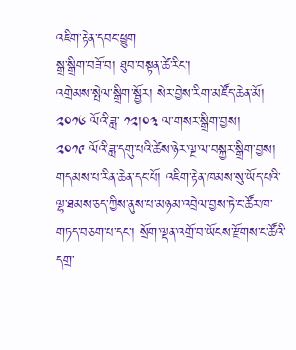འཇིག་རྟེན་དབང་ཕྱུག
སྒྲ་སྒྲིག་བཟོ་བ། ཐུབ་བསྟན་ཚེ་རིང་།
འགྲེམས་སྤེལ་སྒྲིག་སྦྱོར། སེར་བྱེས་རིག་མཛོད་ཆེན་མོ།
༢༠༡༦ ལོའི་ཟླ་ ༡༢།༠༣ ལ་གསར་སྒྲིག་བྱས།
༢༠༡༩ ལོའི་ཟླ་དགུ་པའི་ཚེས་ཉེར་ལྔ་ལ་བསྐྱར་སྒྲིག་བྱས།
གདམས་པ་རིན་ཆེན་དང་པོ། འཇིག་རྟེན་ཁམས་སུ་ཡོད་པའི་ལྷ་ཐམས་ཅད་ཀྱིས་ནུས་པ་མཉམ་འབྲེལ་བྱས་ཏེ་ང་ཚོར་ཁ་གཏད་བཅག་པ་དང་། སྲོག་ལྡན་འགྲོ་བ་ཡོངས་རྫོགས་ང་ཚོའི་དགྲ་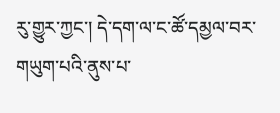རུ་གྱུར་ཀྱང་། དེ་དག་ལ་ང་ཚོ་དམྱལ་བར་གཡུག་པའི་ནུས་པ་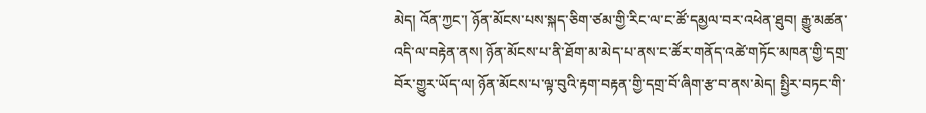མེད། འོན་ཀྱང་། ཉོན་མོངས་པས་སྐད་ཅིག་ཙམ་གྱི་རིང་ལ་ང་ཚོ་དམྱལ་བར་འཕེན་ཐུབ། རྒྱུ་མཚན་འདི་ལ་བརྟེན་ནས། ཉོན་མོངས་པ་ནི་ཐོག་མ་མེད་པ་ནས་ང་ཚོར་གནོད་འཚེ་གཏོང་མཁན་གྱི་དགྲ་བོར་གྱུར་ཡོད་ལ། ཉོན་མོངས་པ་ལྟ་བུའི་རྟག་བརྟན་གྱི་དགྲ་བོ་ཞིག་རྩ་བ་ནས་མེད། སྤྱིར་བཏང་གི་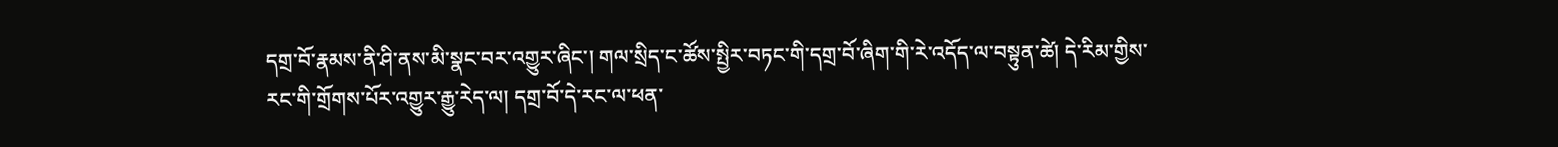དགྲ་བོ་རྣམས་ནི་ཤི་ནས་མི་སྣང་བར་འགྱུར་ཞིང་། གལ་སྲིད་ང་ཚོས་སྤྱིར་བཏང་གི་དགྲ་བོ་ཞིག་གི་རེ་འདོད་ལ་བསྟུན་ཚེ། དེ་རིམ་གྱིས་རང་གི་གྲོགས་པོར་འགྱུར་རྒྱུ་རེད་ལ། དགྲ་བོ་དེ་རང་ལ་ཕན་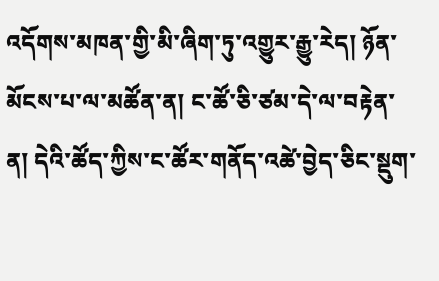འདོགས་མཁན་གྱི་མི་ཞིག་ཏུ་འགྱུར་རྒྱུ་རེད། ཉོན་མོངས་པ་ལ་མཚོན་ན། ང་ཚོ་ཅི་ཙམ་དེ་ལ་བརྟེན་ན། དེའི་ཚོད་ཀྱིས་ང་ཚོར་གནོད་འཚེ་བྱེད་ཅིང་སྡུག་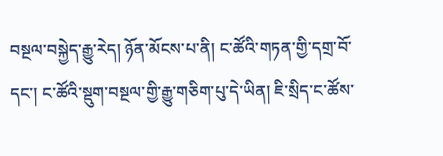བསྔལ་བསྐྱེད་རྒྱུ་རེད། ཉོན་མོངས་པ་ནི། ང་ཚོའི་གཏན་གྱི་དགྲ་བོ་དང་། ང་ཚོའི་སྡུག་བསྔལ་གྱི་རྒྱུ་གཅིག་པུ་དེ་ཡིན། ཇི་སྲིད་ང་ཚོས་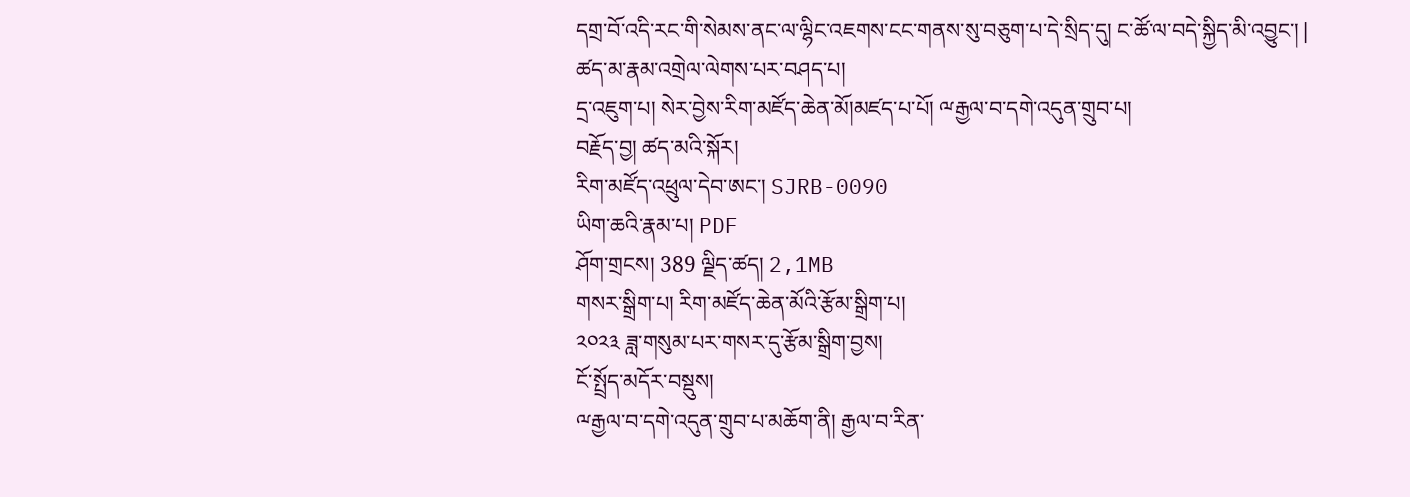དགྲ་བོ་འདི་རང་གི་སེམས་ནང་ལ་ལྷིང་འཇགས་ངང་གནས་སུ་བཅུག་པ་དེ་སྲིད་དུ། ང་ཚོ་ལ་བདེ་སྐྱིད་མི་འབྱུང་། |
ཚད་མ་རྣམ་འགྲེལ་ལེགས་པར་བཤད་པ།
དྲ་འཇུག་པ། སེར་བྱེས་རིག་མཛོད་ཆེན་མོ།མཛད་པ་པོ། ྋརྒྱལ་བ་དགེ་འདུན་གྲུབ་པ།
བརྗོད་བྱ། ཚད་མའི་སྐོར།
རིག་མཛོད་འཕྲུལ་དེབ་ཨང་། SJRB-0090
ཡིག་ཆའི་རྣམ་པ། PDF
ཤོག་གྲངས། 389 ལྗིད་ཚད། 2,1MB
གསར་སྒྲིག་པ། རིག་མཛོད་ཆེན་མོའི་རྩོམ་སྒྲིག་པ།
༢༠༢༣ ཟླ་གསུམ་པར་གསར་དུ་རྩོམ་སྒྲིག་བྱས།
ངོ་སྤྲོད་མདོར་བསྡུས།
ྋརྒྱལ་བ་དགེ་འདུན་གྲུབ་པ་མཆོག་ནི། རྒྱལ་བ་རིན་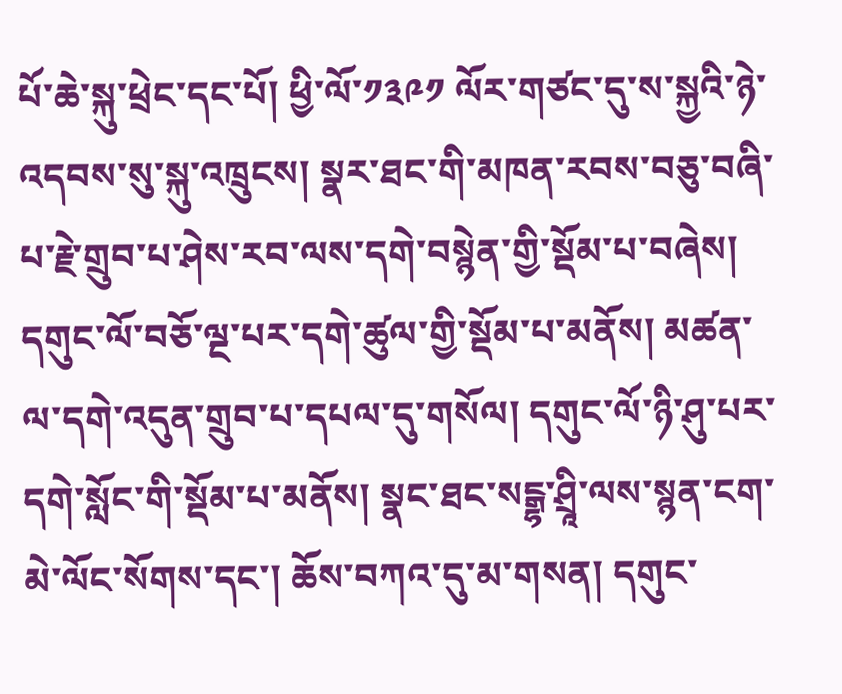པོ་ཆེ་སྐུ་ཕྲེང་དང་པོ། ཕྱི་ལོ་༡༣༩༡ ལོར་གཙང་དུ་ས་སྐྱའི་ཉེ་འདབས་སུ་སྐུ་འཁྲུངས། སྣར་ཐང་གི་མཁན་རབས་བཅུ་བཞི་པ་རྗེ་གྲུབ་པ་ཤེས་རབ་ལས་དགེ་བསྙེན་གྱི་སྡོམ་པ་བཞེས། དགུང་ལོ་བཅོ་ལྔ་པར་དགེ་ཚུལ་གྱི་སྡོམ་པ་མནོས། མཚན་ལ་དགེ་འདུན་གྲུབ་པ་དཔལ་དུ་གསོལ། དགུང་ལོ་ཉི་ཤུ་པར་དགེ་སློང་གི་སྡོམ་པ་མནོས། སྣང་ཐང་སངྒྷ་ཤྲཱི་ལས་སྙན་ངག་མེ་ལོང་སོགས་དང་། ཆོས་བཀའ་དུ་མ་གསན། དགུང་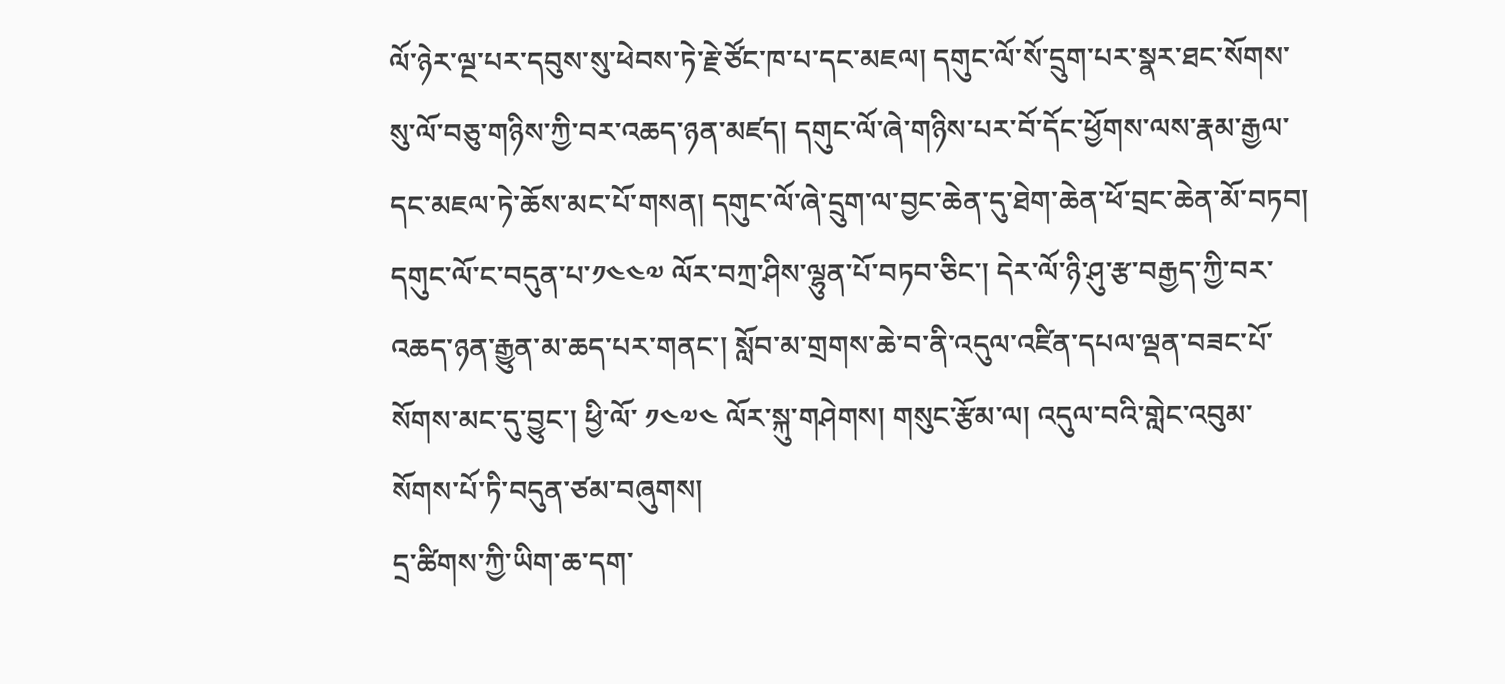ལོ་ཉེར་ལྔ་པར་དབུས་སུ་ཕེབས་ཏེ་རྗེ་ཙོང་ཁ་པ་དང་མཇལ། དགུང་ལོ་སོ་དྲུག་པར་སྣར་ཐང་སོགས་སུ་ལོ་བཅུ་གཉིས་ཀྱི་བར་འཆད་ཉན་མཛད། དགུང་ལོ་ཞེ་གཉིས་པར་བོ་དོང་ཕྱོགས་ལས་རྣམ་རྒྱལ་དང་མཇལ་ཏེ་ཆོས་མང་པོ་གསན། དགུང་ལོ་ཞེ་དྲུག་ལ་བྱང་ཆེན་དུ་ཐེག་ཆེན་ཕོ་བྲང་ཆེན་མོ་བཏབ། དགུང་ལོ་ང་བདུན་པ་༡༤༤༧ ལོར་བཀྲ་ཤིས་ལྷུན་པོ་བཏབ་ཅིང་། དེར་ལོ་ཉི་ཤུ་རྩ་བརྒྱད་ཀྱི་བར་འཆད་ཉན་རྒྱུན་མ་ཆད་པར་གནང་། སློབ་མ་གྲགས་ཆེ་བ་ནི་འདུལ་འཛིན་དཔལ་ལྡན་བཟང་པོ་སོགས་མང་དུ་བྱུང་། ཕྱི་ལོ་ ༡༤༧༤ ལོར་སྐུ་གཤེགས། གསུང་རྩོམ་ལ། འདུལ་བའི་གླེང་འབུམ་སོགས་པོ་ཏི་བདུན་ཙམ་བཞུགས།
དྲ་ཚིགས་ཀྱི་ཡིག་ཆ་དག་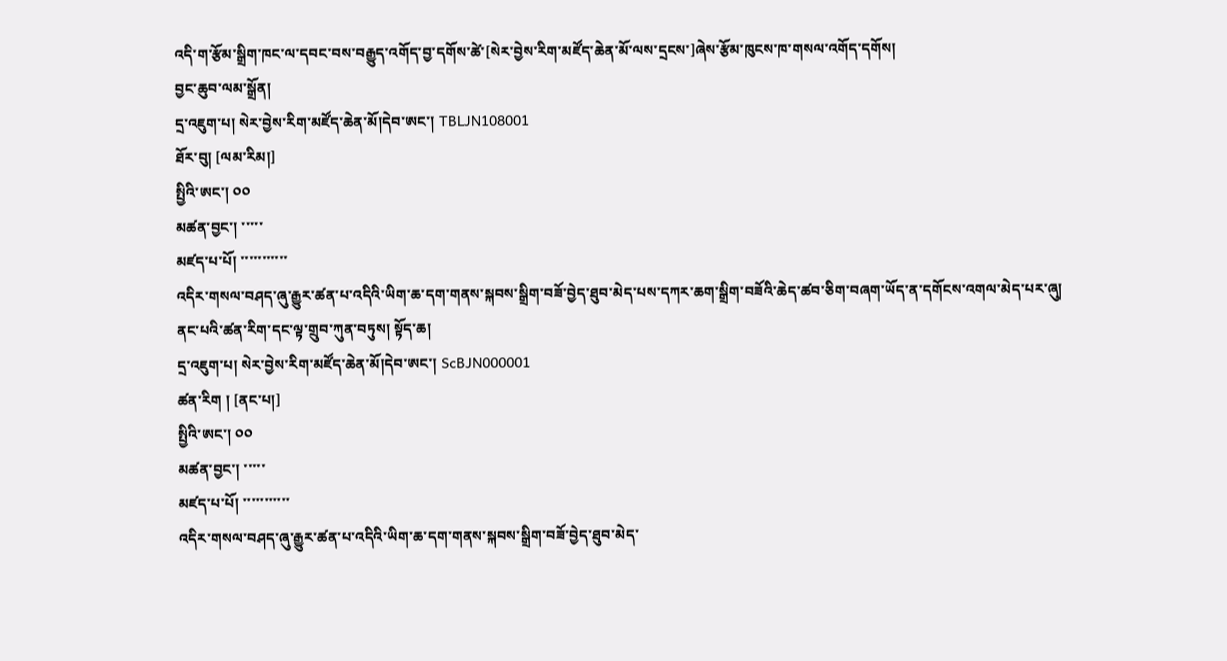འདི་ག་རྩོམ་སྒྲིག་ཁང་ལ་དབང་བས་བརྒྱུད་འགོད་བྱ་དགོས་ཚེ་[སེར་བྱེས་རིག་མཛོད་ཆེན་མོ་ལས་དྲངས་]ཞེས་རྩོམ་ཁུངས་ཁ་གསལ་འགོད་དགོས།
བྱང་ཆུབ་ལམ་སྒྲོན།
དྲ་འཇུག་པ། སེར་བྱེས་རིག་མཛོད་ཆེན་མོ།དེབ་ཨང་། TBLJN108001
ཐོར་བུ། [ལམ་རིམ།]
སྤྱིའི་ཨང་། ༠༠
མཚན་བྱང་། ་་་་་
མཛད་པ་པོ། ་་་་་་་་་་་
འདིར་གསལ་བཤད་ཞུ་རྒྱུར་ཚན་པ་འདིའི་ཡིག་ཆ་དག་གནས་སྐབས་སྒྲིག་བཟོ་བྱེད་ཐུབ་མེད་པས་དཀར་ཆག་སྒྲིག་བཟོའི་ཆེད་ཚབ་ཅིག་བཞག་ཡོད་ན་དགོངས་འགལ་མེད་པར་ཞུ།
ནང་པའི་ཚན་རིག་དང་ལྟ་གྲུབ་ཀུན་བཏུས། སྟོད་ཆ།
དྲ་འཇུག་པ། སེར་བྱེས་རིག་མཛོད་ཆེན་མོ།དེབ་ཨང་། ScBJN000001
ཚན་རིག ། [ནང་པ།]
སྤྱིའི་ཨང་། ༠༠
མཚན་བྱང་། ་་་་་
མཛད་པ་པོ། ་་་་་་་་་་་
འདིར་གསལ་བཤད་ཞུ་རྒྱུར་ཚན་པ་འདིའི་ཡིག་ཆ་དག་གནས་སྐབས་སྒྲིག་བཟོ་བྱེད་ཐུབ་མེད་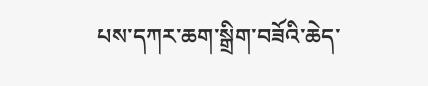པས་དཀར་ཆག་སྒྲིག་བཟོའི་ཆེད་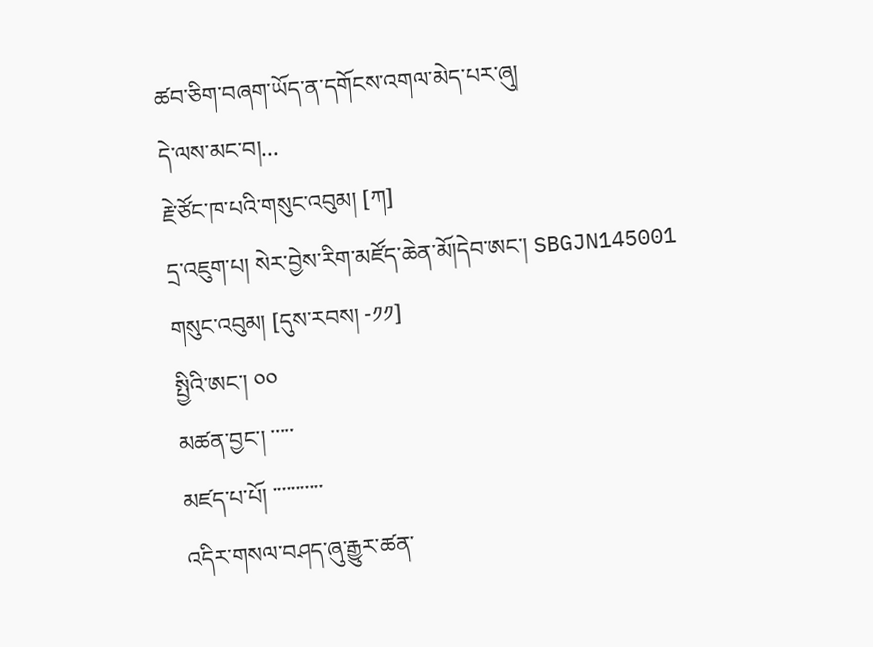ཚབ་ཅིག་བཞག་ཡོད་ན་དགོངས་འགལ་མེད་པར་ཞུ།
དེ་ལས་མང་བ།...
རྗེ་ཙོང་ཁ་པའི་གསུང་འབུམ། [ཀ]
དྲ་འཇུག་པ། སེར་བྱེས་རིག་མཛོད་ཆེན་མོ།དེབ་ཨང་། SBGJN145001
གསུང་འབུམ། [དུས་རབས། -༡༡]
སྤྱིའི་ཨང་། ༠༠
མཚན་བྱང་། ་་་་་
མཛད་པ་པོ། ་་་་་་་་་་་
འདིར་གསལ་བཤད་ཞུ་རྒྱུར་ཚན་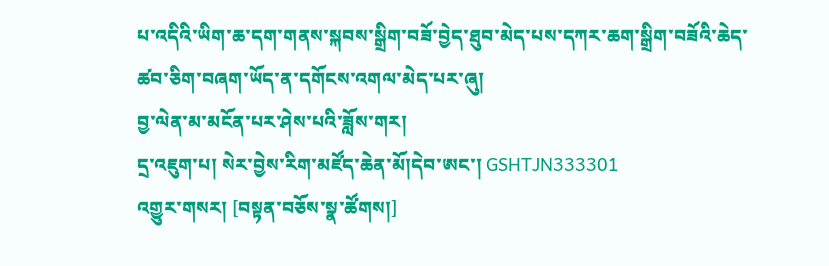པ་འདིའི་ཡིག་ཆ་དག་གནས་སྐབས་སྒྲིག་བཟོ་བྱེད་ཐུབ་མེད་པས་དཀར་ཆག་སྒྲིག་བཟོའི་ཆེད་ཚབ་ཅིག་བཞག་ཡོད་ན་དགོངས་འགལ་མེད་པར་ཞུ།
བྱ་ལེན་མ་མངོན་པར་ཤེས་པའི་ཟློས་གར།
དྲ་འཇུག་པ། སེར་བྱེས་རིག་མཛོད་ཆེན་མོ།དེབ་ཨང་། GSHTJN333301
འགྱུར་གསར། [བསྟན་བཅོས་སྣ་ཚོགས།]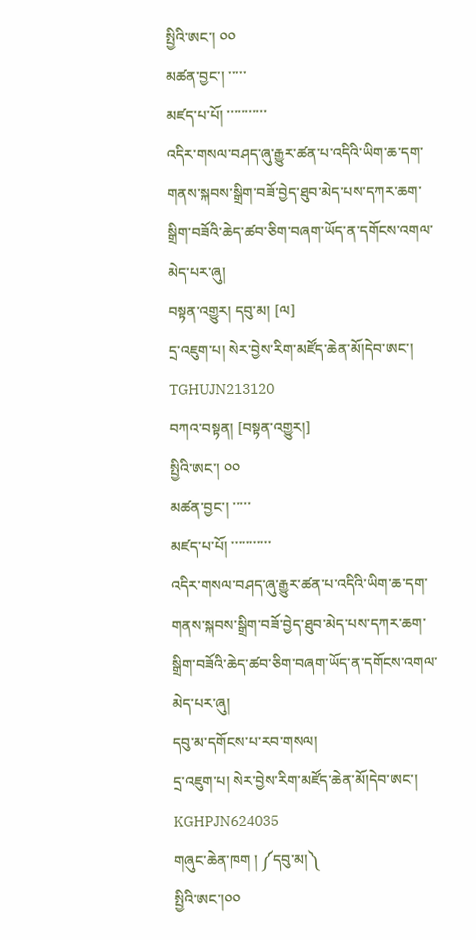སྤྱིའི་ཨང་། ༠༠
མཚན་བྱང་། ་་་་་
མཛད་པ་པོ། ་་་་་་་་་་་
འདིར་གསལ་བཤད་ཞུ་རྒྱུར་ཚན་པ་འདིའི་ཡིག་ཆ་དག་གནས་སྐབས་སྒྲིག་བཟོ་བྱེད་ཐུབ་མེད་པས་དཀར་ཆག་སྒྲིག་བཟོའི་ཆེད་ཚབ་ཅིག་བཞག་ཡོད་ན་དགོངས་འགལ་མེད་པར་ཞུ།
བསྟན་འགྱུར། དབུ་མ། [ལ]
དྲ་འཇུག་པ། སེར་བྱེས་རིག་མཛོད་ཆེན་མོ།དེབ་ཨང་། TGHUJN213120
བཀའ་བསྟན། [བསྟན་འགྱུར།]
སྤྱིའི་ཨང་། ༠༠
མཚན་བྱང་། ་་་་་
མཛད་པ་པོ། ་་་་་་་་་་་
འདིར་གསལ་བཤད་ཞུ་རྒྱུར་ཚན་པ་འདིའི་ཡིག་ཆ་དག་གནས་སྐབས་སྒྲིག་བཟོ་བྱེད་ཐུབ་མེད་པས་དཀར་ཆག་སྒྲིག་བཟོའི་ཆེད་ཚབ་ཅིག་བཞག་ཡོད་ན་དགོངས་འགལ་མེད་པར་ཞུ།
དབུ་མ་དགོངས་པ་རབ་གསལ།
དྲ་འཇུག་པ། སེར་བྱེས་རིག་མཛོད་ཆེན་མོ།དེབ་ཨང་། KGHPJN624035
གཞུང་ཆེན་ཁག ། ༼དབུ་མ།༽
སྤྱིའི་ཨང་།༠༠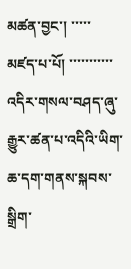མཚན་བྱང་། ་་་་་
མཛད་པ་པོ། ་་་་་་་་་་་
འདིར་གསལ་བཤད་ཞུ་རྒྱུར་ཚན་པ་འདིའི་ཡིག་ཆ་དག་གནས་སྐབས་སྒྲིག་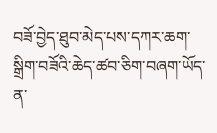བཟོ་བྱེད་ཐུབ་མེད་པས་དཀར་ཆག་སྒྲིག་བཟོའི་ཆེད་ཚབ་ཅིག་བཞག་ཡོད་ན་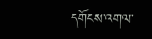དགོངས་འགལ་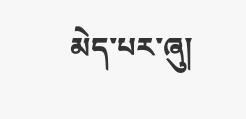མེད་པར་ཞུ།